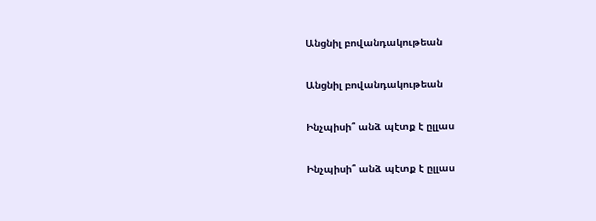Անցնիլ բովանդակութեան

Անցնիլ բովանդակութեան

Ինչպիսի՞ անձ պէտք է ըլլաս

Ինչպիսի՞ անձ պէտք է ըլլաս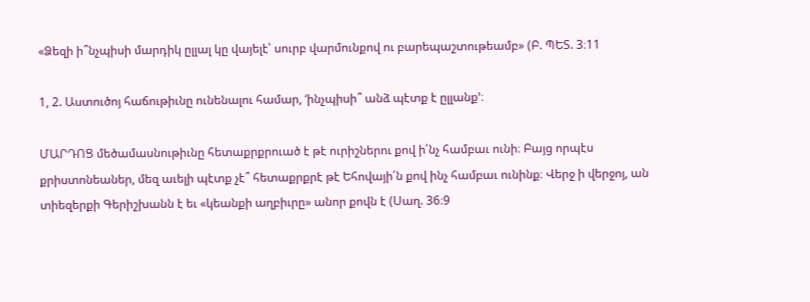«Ձեզի ի՞նչպիսի մարդիկ ըլլալ կը վայելէ՝ սուրբ վարմունքով ու բարեպաշտութեամբ» (Բ. ՊԵՏ. 3։11

1, 2. Աստուծոյ հաճութիւնը ունենալու համար, ‘ինչպիսի՞ անձ պէտք է ըլլանք’։

ՄԱՐԴՈՑ մեծամասնութիւնը հետաքրքրուած է թէ ուրիշներու քով ի՛նչ համբաւ ունի։ Բայց որպէս քրիստոնեաներ, մեզ աւելի պէտք չէ՞ հետաքրքրէ թէ Եհովայի՛ն քով ինչ համբաւ ունինք։ Վերջ ի վերջոյ, ան տիեզերքի Գերիշխանն է եւ «կեանքի աղբիւրը» անոր քովն է (Սաղ. 36։9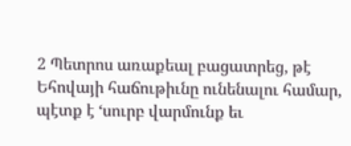2 Պետրոս առաքեալ բացատրեց, թէ Եհովայի հաճութիւնը ունենալու համար, պէտք է ‘սուրբ վարմունք եւ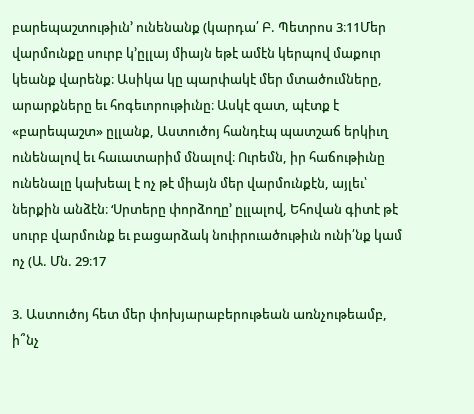բարեպաշտութիւն’ ունենանք (կարդա՛ Բ. Պետրոս 3։11Մեր վարմունքը սուրբ կ’ըլլայ միայն եթէ ամէն կերպով մաքուր կեանք վարենք։ Ասիկա կը պարփակէ մեր մտածումները, արարքները եւ հոգեւորութիւնը։ Ասկէ զատ, պէտք է «բարեպաշտ» ըլլանք, Աստուծոյ հանդէպ պատշաճ երկիւղ ունենալով եւ հաւատարիմ մնալով։ Ուրեմն, իր հաճութիւնը ունենալը կախեալ է ոչ թէ միայն մեր վարմունքէն, այլեւ՝ ներքին անձէն։ ‘Սրտերը փորձողը’ ըլլալով, Եհովան գիտէ թէ սուրբ վարմունք եւ բացարձակ նուիրուածութիւն ունի՛նք կամ ոչ (Ա. Մն. 29։17

3. Աստուծոյ հետ մեր փոխյարաբերութեան առնչութեամբ, ի՞նչ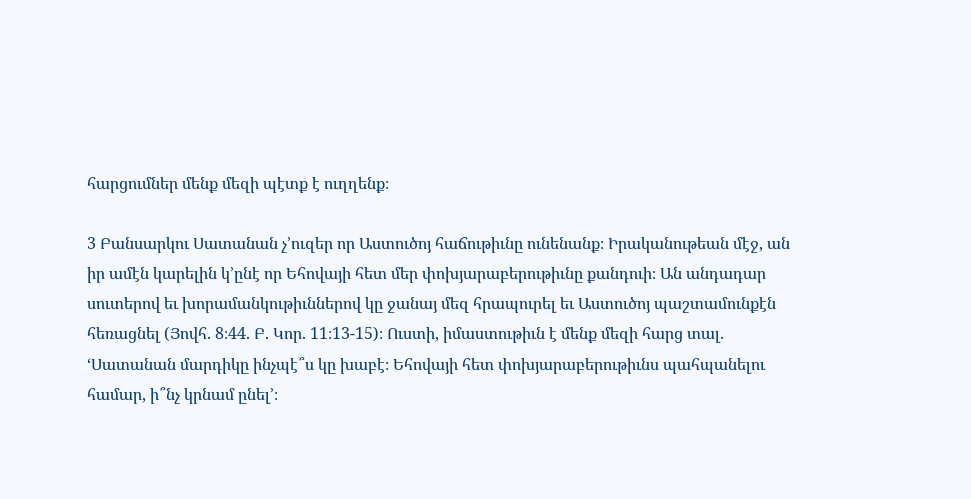հարցումներ մենք մեզի պէտք է ուղղենք։

3 Բանսարկու Սատանան չ’ուզեր որ Աստուծոյ հաճութիւնը ունենանք։ Իրականութեան մէջ, ան իր ամէն կարելին կ’ընէ որ Եհովայի հետ մեր փոխյարաբերութիւնը քանդուի։ Ան անդադար սուտերով եւ խորամանկութիւններով կը ջանայ մեզ հրապուրել եւ Աստուծոյ պաշտամունքէն հեռացնել (Յովհ. 8։44. Բ. Կոր. 11։13-15)։ Ուստի, իմաստութիւն է մենք մեզի հարց տալ. ‘Սատանան մարդիկը ինչպէ՞ս կը խաբէ։ Եհովայի հետ փոխյարաբերութիւնս պահպանելու համար, ի՞նչ կրնամ ընել’։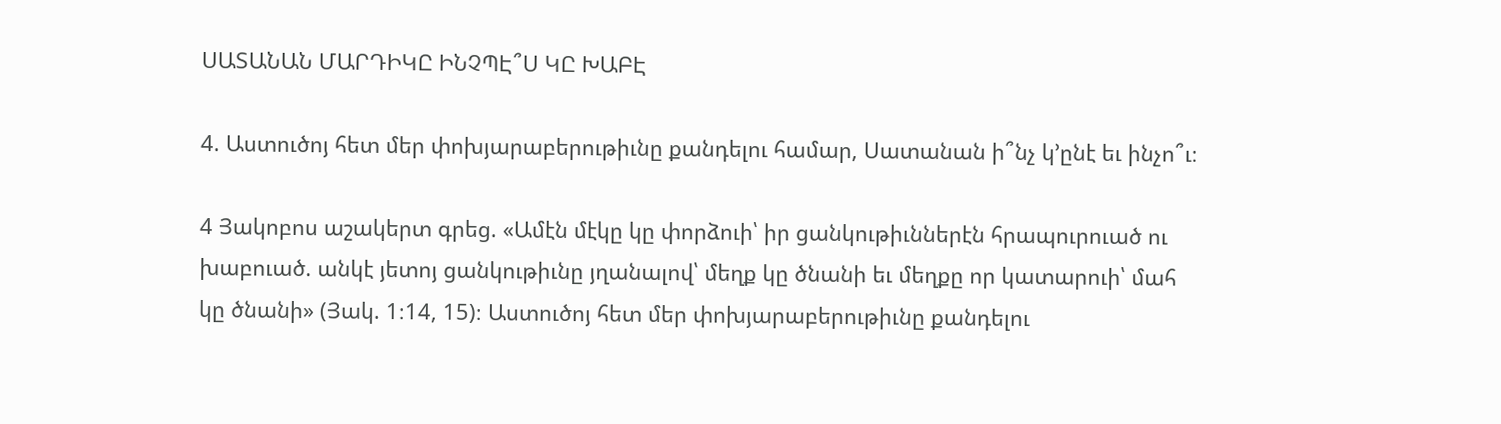ՍԱՏԱՆԱՆ ՄԱՐԴԻԿԸ ԻՆՉՊԷ՞Ս ԿԸ ԽԱԲԷ

4. Աստուծոյ հետ մեր փոխյարաբերութիւնը քանդելու համար, Սատանան ի՞նչ կ’ընէ եւ ինչո՞ւ։

4 Յակոբոս աշակերտ գրեց. «Ամէն մէկը կը փորձուի՝ իր ցանկութիւններէն հրապուրուած ու խաբուած. անկէ յետոյ ցանկութիւնը յղանալով՝ մեղք կը ծնանի եւ մեղքը որ կատարուի՝ մահ կը ծնանի» (Յակ. 1։14, 15)։ Աստուծոյ հետ մեր փոխյարաբերութիւնը քանդելու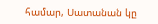համար, Սատանան կը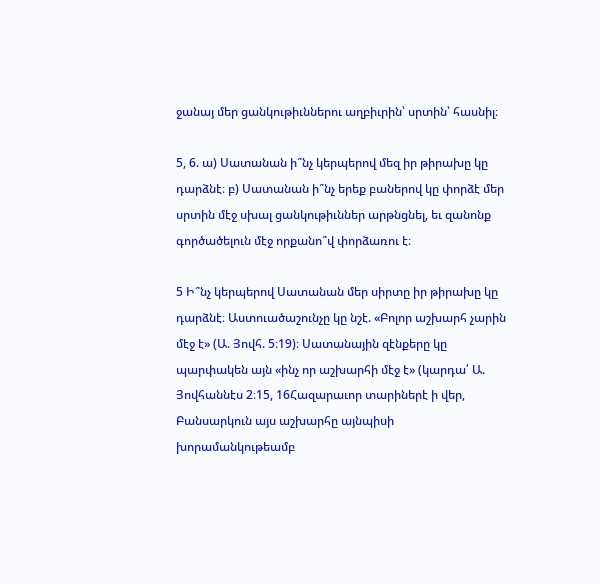ջանայ մեր ցանկութիւններու աղբիւրին՝ սրտին՝ հասնիլ։

5, 6. ա) Սատանան ի՞նչ կերպերով մեզ իր թիրախը կը դարձնէ։ բ) Սատանան ի՞նչ երեք բաներով կը փորձէ մեր սրտին մէջ սխալ ցանկութիւններ արթնցնել, եւ զանոնք գործածելուն մէջ որքանո՞վ փորձառու է։

5 Ի՞նչ կերպերով Սատանան մեր սիրտը իր թիրախը կը դարձնէ։ Աստուածաշունչը կը նշէ. «Բոլոր աշխարհ չարին մէջ է» (Ա. Յովհ. 5։19)։ Սատանային զէնքերը կը պարփակեն այն «ինչ որ աշխարհի մէջ է» (կարդա՛ Ա. Յովհաննէս 2։15, 16Հազարաւոր տարիներէ ի վեր, Բանսարկուն այս աշխարհը այնպիսի խորամանկութեամբ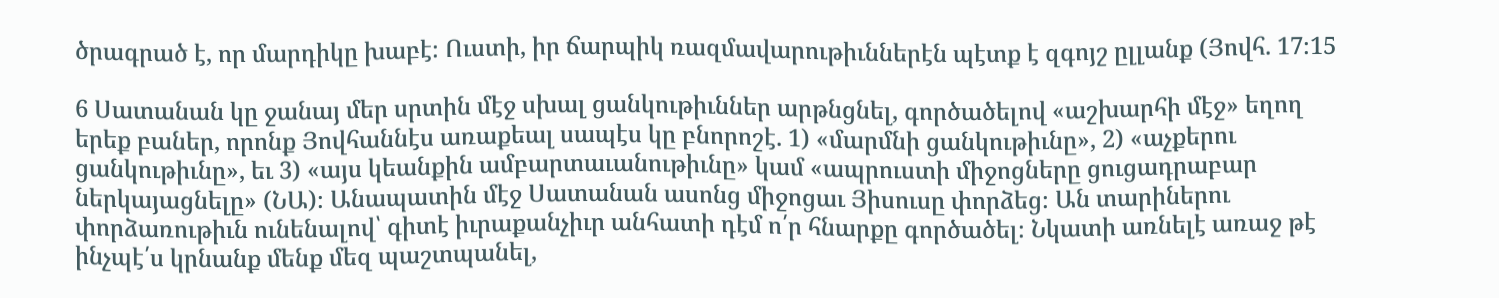ծրագրած է, որ մարդիկը խաբէ։ Ուստի, իր ճարպիկ ռազմավարութիւններէն պէտք է զգոյշ ըլլանք (Յովհ. 17։15

6 Սատանան կը ջանայ մեր սրտին մէջ սխալ ցանկութիւններ արթնցնել, գործածելով «աշխարհի մէջ» եղող երեք բաներ, որոնք Յովհաննէս առաքեալ սապէս կը բնորոշէ. 1) «մարմնի ցանկութիւնը», 2) «աչքերու ցանկութիւնը», եւ 3) «այս կեանքին ամբարտաւանութիւնը» կամ «ապրուստի միջոցները ցուցադրաբար ներկայացնելը» (ՆԱ)։ Անապատին մէջ Սատանան ասոնց միջոցաւ Յիսուսը փորձեց։ Ան տարիներու փորձառութիւն ունենալով՝ գիտէ իւրաքանչիւր անհատի դէմ ո՛ր հնարքը գործածել։ Նկատի առնելէ առաջ թէ ինչպէ՛ս կրնանք մենք մեզ պաշտպանել,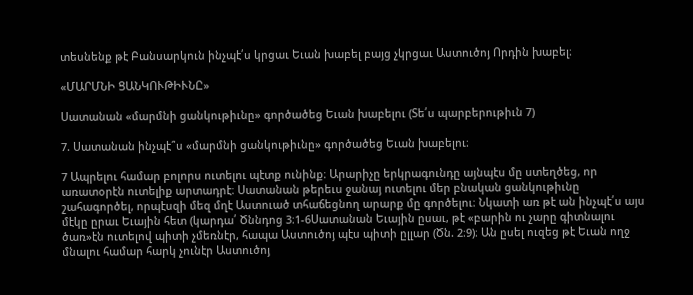տեսնենք թէ Բանսարկուն ինչպէ՛ս կրցաւ Եւան խաբել բայց չկրցաւ Աստուծոյ Որդին խաբել։

«ՄԱՐՄՆԻ ՑԱՆԿՈՒԹԻՒՆԸ»

Սատանան «մարմնի ցանկութիւնը» գործածեց Եւան խաբելու (Տե՛ս պարբերութիւն 7)

7. Սատանան ինչպէ՞ս «մարմնի ցանկութիւնը» գործածեց Եւան խաբելու։

7 Ապրելու համար բոլորս ուտելու պէտք ունինք։ Արարիչը երկրագունդը այնպէս մը ստեղծեց, որ առատօրէն ուտելիք արտադրէ։ Սատանան թերեւս ջանայ ուտելու մեր բնական ցանկութիւնը շահագործել, որպէսզի մեզ մղէ Աստուած տհաճեցնող արարք մը գործելու։ Նկատի առ թէ ան ինչպէ՛ս այս մէկը ըրաւ Եւային հետ (կարդա՛ Ծննդոց 3։1-6Սատանան Եւային ըսաւ, թէ «բարին ու չարը գիտնալու ծառ»էն ուտելով պիտի չմեռնէր, հապա Աստուծոյ պէս պիտի ըլլար (Ծն. 2։9)։ Ան ըսել ուզեց թէ Եւան ողջ մնալու համար հարկ չունէր Աստուծոյ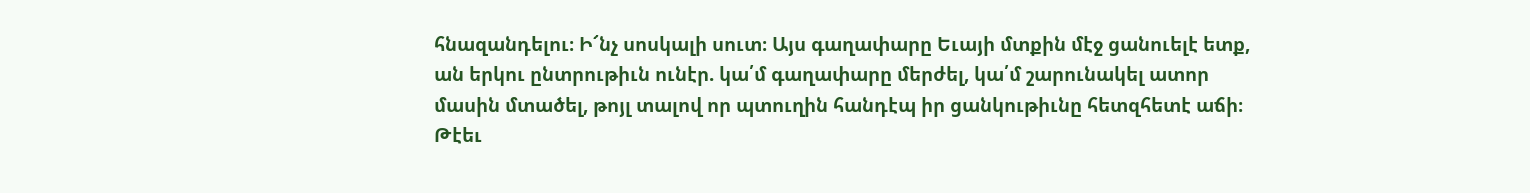հնազանդելու։ Ի՜նչ սոսկալի սուտ։ Այս գաղափարը Եւայի մտքին մէջ ցանուելէ ետք, ան երկու ընտրութիւն ունէր. կա՛մ գաղափարը մերժել, կա՛մ շարունակել ատոր մասին մտածել, թոյլ տալով որ պտուղին հանդէպ իր ցանկութիւնը հետզհետէ աճի։ Թէեւ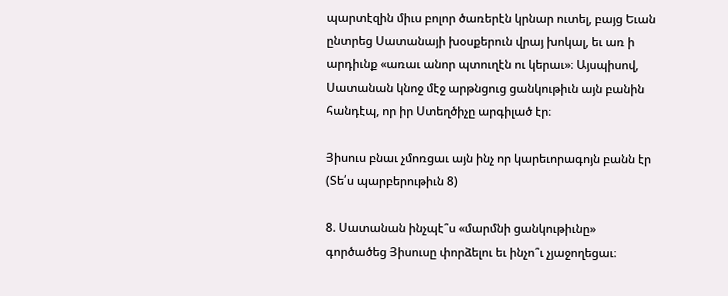պարտէզին միւս բոլոր ծառերէն կրնար ուտել, բայց Եւան ընտրեց Սատանայի խօսքերուն վրայ խոկալ, եւ առ ի արդիւնք «առաւ անոր պտուղէն ու կերաւ»։ Այսպիսով, Սատանան կնոջ մէջ արթնցուց ցանկութիւն այն բանին հանդէպ, որ իր Ստեղծիչը արգիլած էր։

Յիսուս բնաւ չմոռցաւ այն ինչ որ կարեւորագոյն բանն էր (Տե՛ս պարբերութիւն 8)

8. Սատանան ինչպէ՞ս «մարմնի ցանկութիւնը» գործածեց Յիսուսը փորձելու եւ ինչո՞ւ չյաջողեցաւ։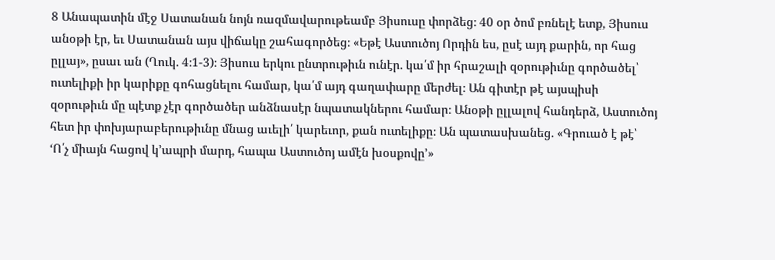8 Անապատին մէջ Սատանան նոյն ռազմավարութեամբ Յիսուսը փորձեց։ 40 օր ծոմ բռնելէ ետք, Յիսուս անօթի էր, եւ Սատանան այս վիճակը շահագործեց։ «Եթէ Աստուծոյ Որդին ես, ըսէ այդ քարին, որ հաց ըլլայ», ըսաւ ան (Ղուկ. 4։1-3)։ Յիսուս երկու ընտրութիւն ունէր. կա՛մ իր հրաշալի զօրութիւնը գործածել՝ ուտելիքի իր կարիքը գոհացնելու համար, կա՛մ այդ գաղափարը մերժել։ Ան գիտէր թէ այսպիսի զօրութիւն մը պէտք չէր գործածեր անձնասէր նպատակներու համար։ Անօթի ըլլալով հանդերձ, Աստուծոյ հետ իր փոխյարաբերութիւնը մնաց աւելի՛ կարեւոր, քան ուտելիքը։ Ան պատասխանեց. «Գրուած է թէ՝ ‘Ո՛չ միայն հացով կ’ապրի մարդ, հապա Աստուծոյ ամէն խօսքովը’»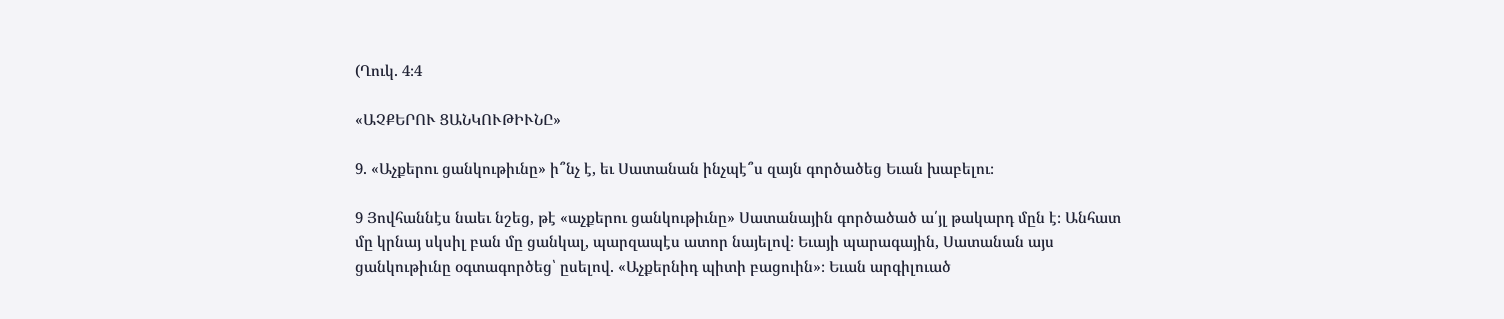(Ղուկ. 4։4

«ԱՉՔԵՐՈՒ ՑԱՆԿՈՒԹԻՒՆԸ»

9. «Աչքերու ցանկութիւնը» ի՞նչ է, եւ Սատանան ինչպէ՞ս զայն գործածեց Եւան խաբելու։

9 Յովհաննէս նաեւ նշեց, թէ «աչքերու ցանկութիւնը» Սատանային գործածած ա՛յլ թակարդ մըն է։ Անհատ մը կրնայ սկսիլ բան մը ցանկալ, պարզապէս ատոր նայելով։ Եւայի պարագային, Սատանան այս ցանկութիւնը օգտագործեց՝ ըսելով. «Աչքերնիդ պիտի բացուին»։ Եւան արգիլուած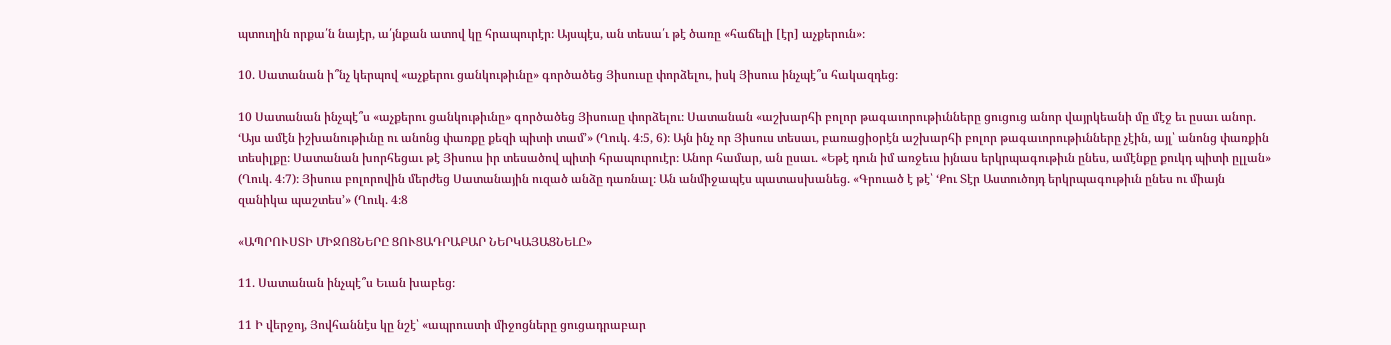պտուղին որքա՛ն նայէր, ա՛յնքան ատով կը հրապուրէր։ Այսպէս, ան տեսա՛ւ թէ ծառը «հաճելի [էր] աչքերուն»։

10. Սատանան ի՞նչ կերպով «աչքերու ցանկութիւնը» գործածեց Յիսուսը փորձելու, իսկ Յիսուս ինչպէ՞ս հակազդեց։

10 Սատանան ինչպէ՞ս «աչքերու ցանկութիւնը» գործածեց Յիսուսը փորձելու։ Սատանան «աշխարհի բոլոր թագաւորութիւնները ցուցուց անոր վայրկեանի մը մէջ եւ ըսաւ անոր. ‘Այս ամէն իշխանութիւնը ու անոնց փառքը քեզի պիտի տամ’» (Ղուկ. 4։5, 6)։ Այն ինչ որ Յիսուս տեսաւ, բառացիօրէն աշխարհի բոլոր թագաւորութիւնները չէին, այլ՝ անոնց փառքին տեսիլքը։ Սատանան խորհեցաւ թէ Յիսուս իր տեսածով պիտի հրապուրուէր։ Անոր համար, ան ըսաւ. «Եթէ դուն իմ առջեւս իյնաս երկրպագութիւն ընես, ամէնքը քուկդ պիտի ըլլան» (Ղուկ. 4։7)։ Յիսուս բոլորովին մերժեց Սատանային ուզած անձը դառնալ։ Ան անմիջապէս պատասխանեց. «Գրուած է թէ՝ ‘Քու Տէր Աստուծոյդ երկրպագութիւն ընես ու միայն զանիկա պաշտես’» (Ղուկ. 4։8

«ԱՊՐՈՒՍՏԻ ՄԻՋՈՑՆԵՐԸ ՑՈՒՑԱԴՐԱԲԱՐ ՆԵՐԿԱՅԱՑՆԵԼԸ»

11. Սատանան ինչպէ՞ս Եւան խաբեց։

11 Ի վերջոյ, Յովհաննէս կը նշէ՝ «ապրուստի միջոցները ցուցադրաբար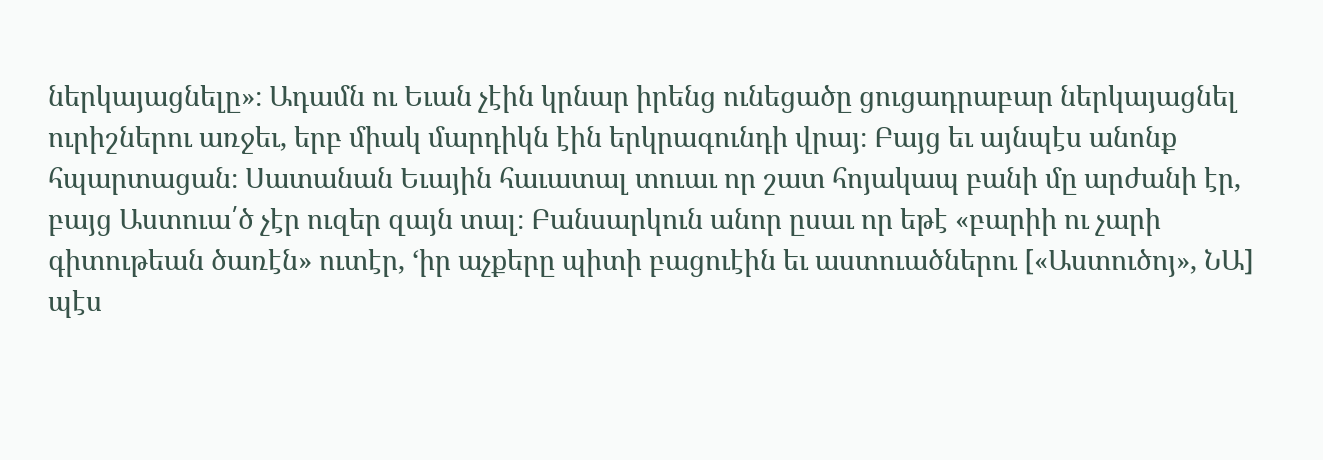ներկայացնելը»։ Ադամն ու Եւան չէին կրնար իրենց ունեցածը ցուցադրաբար ներկայացնել ուրիշներու առջեւ, երբ միակ մարդիկն էին երկրագունդի վրայ։ Բայց եւ այնպէս անոնք հպարտացան։ Սատանան Եւային հաւատալ տուաւ որ շատ հոյակապ բանի մը արժանի էր, բայց Աստուա՛ծ չէր ուզեր զայն տալ։ Բանսարկուն անոր ըսաւ որ եթէ «բարիի ու չարի գիտութեան ծառէն» ուտէր, ‘իր աչքերը պիտի բացուէին եւ աստուածներու [«Աստուծոյ», ՆԱ] պէս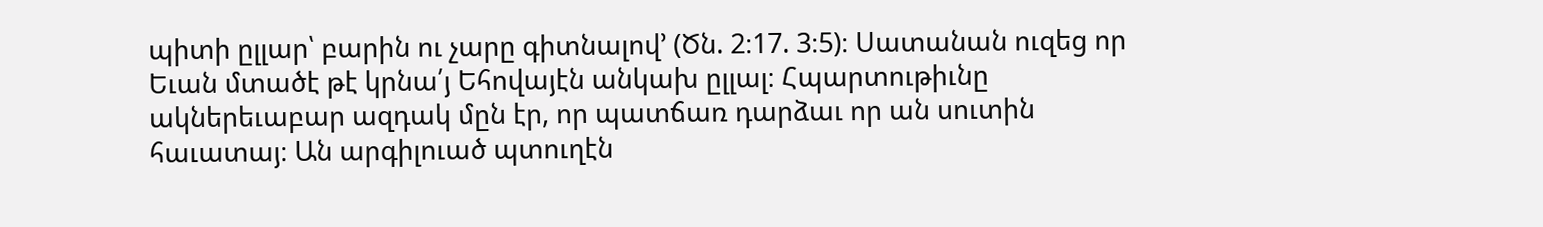պիտի ըլլար՝ բարին ու չարը գիտնալով’ (Ծն. 2։17. 3։5)։ Սատանան ուզեց որ Եւան մտածէ թէ կրնա՛յ Եհովայէն անկախ ըլլալ։ Հպարտութիւնը ակներեւաբար ազդակ մըն էր, որ պատճառ դարձաւ որ ան սուտին հաւատայ։ Ան արգիլուած պտուղէն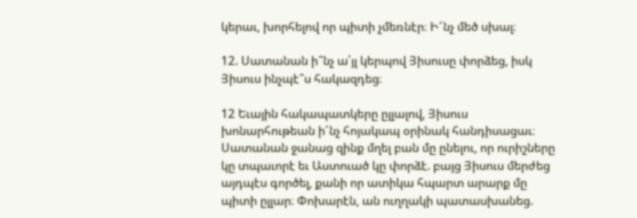կերաւ, խորհելով որ պիտի չմեռնէր։ Ի՜նչ մեծ սխալ։

12. Սատանան ի՞նչ ա՛յլ կերպով Յիսուսը փորձեց, իսկ Յիսուս ինչպէ՞ս հակազդեց։

12 Եւային հակապատկերը ըլլալով, Յիսուս խոնարհութեան ի՜նչ հոյակապ օրինակ հանդիսացաւ։ Սատանան ջանաց զինք մղել բան մը ընելու, որ ուրիշները կը տպաւորէ եւ Աստուած կը փորձէ. բայց Յիսուս մերժեց այդպէս գործել, քանի որ ատիկա հպարտ արարք մը պիտի ըլլար։ Փոխարէն, ան ուղղակի պատասխանեց.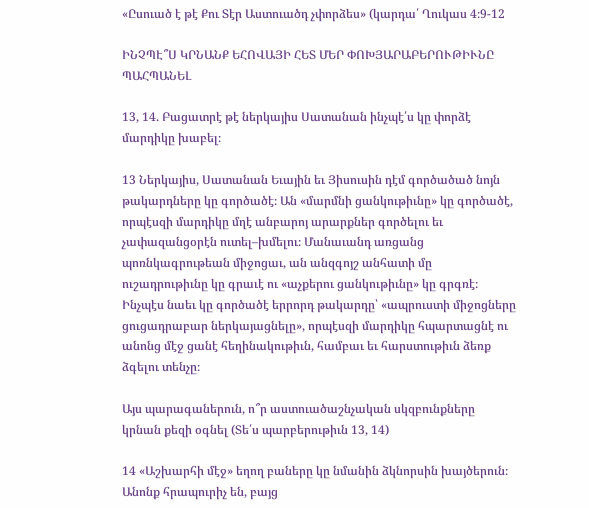«Ըսուած է թէ Քու Տէր Աստուածդ չփորձես» (կարդա՛ Ղուկաս 4։9-12

ԻՆՉՊԷ՞Ս ԿՐՆԱՆՔ ԵՀՈՎԱՅԻ ՀԵՏ ՄԵՐ ՓՈԽՅԱՐԱԲԵՐՈՒԹԻՒՆԸ ՊԱՀՊԱՆԵԼ

13, 14. Բացատրէ թէ ներկայիս Սատանան ինչպէ՛ս կը փորձէ մարդիկը խաբել։

13 Ներկայիս, Սատանան Եւային եւ Յիսուսին դէմ գործածած նոյն թակարդները կը գործածէ։ Ան «մարմնի ցանկութիւնը» կը գործածէ, որպէսզի մարդիկը մղէ անբարոյ արարքներ գործելու եւ չափազանցօրէն ուտել–խմելու։ Մանաւանդ առցանց պոռնկագրութեան միջոցաւ, ան անզգոյշ անհատի մը ուշադրութիւնը կը գրաւէ ու «աչքերու ցանկութիւնը» կը գրգռէ։ Ինչպէս նաեւ կը գործածէ երրորդ թակարդը՝ «ապրուստի միջոցները ցուցադրաբար ներկայացնելը», որպէսզի մարդիկը հպարտացնէ ու անոնց մէջ ցանէ հեղինակութիւն, համբաւ եւ հարստութիւն ձեռք ձգելու տենչը։

Այս պարագաներուն, ո՞ր աստուածաշնչական սկզբունքները կրնան քեզի օգնել (Տե՛ս պարբերութիւն 13, 14)

14 «Աշխարհի մէջ» եղող բաները կը նմանին ձկնորսին խայծերուն։ Անոնք հրապուրիչ են, բայց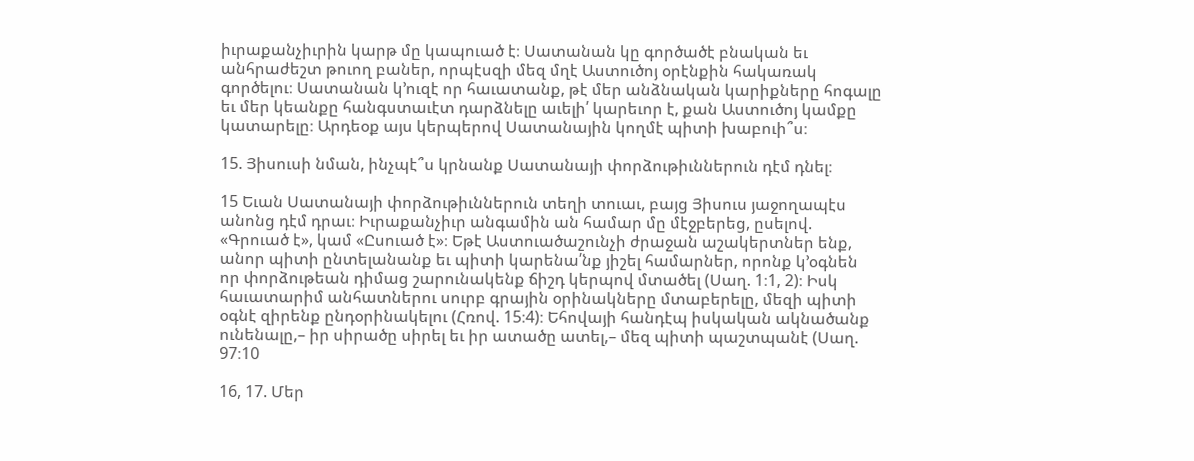իւրաքանչիւրին կարթ մը կապուած է։ Սատանան կը գործածէ բնական եւ անհրաժեշտ թուող բաներ, որպէսզի մեզ մղէ Աստուծոյ օրէնքին հակառակ գործելու։ Սատանան կ’ուզէ որ հաւատանք, թէ մեր անձնական կարիքները հոգալը եւ մեր կեանքը հանգստաւէտ դարձնելը աւելի՛ կարեւոր է, քան Աստուծոյ կամքը կատարելը։ Արդեօք այս կերպերով Սատանային կողմէ պիտի խաբուի՞ս։

15. Յիսուսի նման, ինչպէ՞ս կրնանք Սատանայի փորձութիւններուն դէմ դնել։

15 Եւան Սատանայի փորձութիւններուն տեղի տուաւ, բայց Յիսուս յաջողապէս անոնց դէմ դրաւ։ Իւրաքանչիւր անգամին ան համար մը մէջբերեց, ըսելով. «Գրուած է», կամ «Ըսուած է»։ Եթէ Աստուածաշունչի ժրաջան աշակերտներ ենք, անոր պիտի ընտելանանք եւ պիտի կարենա՛նք յիշել համարներ, որոնք կ’օգնեն որ փորձութեան դիմաց շարունակենք ճիշդ կերպով մտածել (Սաղ. 1։1, 2)։ Իսկ հաւատարիմ անհատներու սուրբ գրային օրինակները մտաբերելը, մեզի պիտի օգնէ զիրենք ընդօրինակելու (Հռով. 15։4)։ Եհովայի հանդէպ իսկական ակնածանք ունենալը,– իր սիրածը սիրել եւ իր ատածը ատել,– մեզ պիտի պաշտպանէ (Սաղ. 97։10

16, 17. Մեր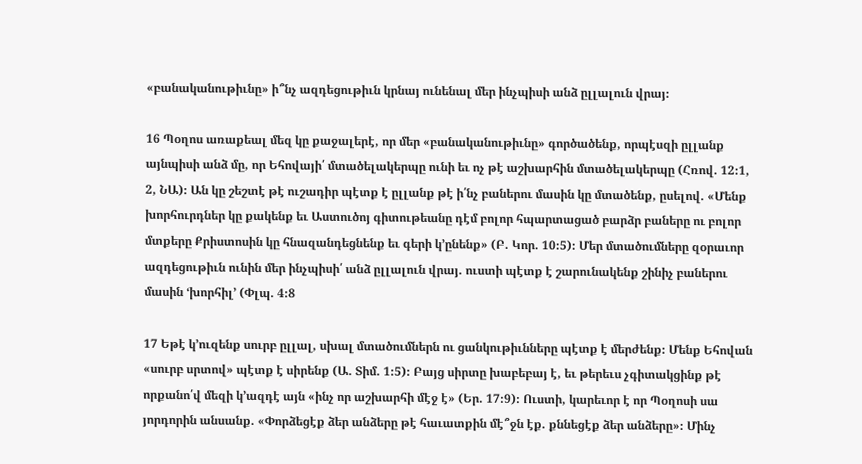«բանականութիւնը» ի՞նչ ազդեցութիւն կրնայ ունենալ մեր ինչպիսի անձ ըլլալուն վրայ։

16 Պօղոս առաքեալ մեզ կը քաջալերէ, որ մեր «բանականութիւնը» գործածենք, որպէսզի ըլլանք այնպիսի անձ մը, որ Եհովայի՛ մտածելակերպը ունի եւ ոչ թէ աշխարհին մտածելակերպը (Հռով. 12։1, 2, ՆԱ)։ Ան կը շեշտէ թէ ուշադիր պէտք է ըլլանք թէ ի՛նչ բաներու մասին կը մտածենք, ըսելով. «Մենք խորհուրդներ կը քակենք եւ Աստուծոյ գիտութեանը դէմ բոլոր հպարտացած բարձր բաները ու բոլոր մտքերը Քրիստոսին կը հնազանդեցնենք եւ գերի կ’ընենք» (Բ. Կոր. 10։5)։ Մեր մտածումները զօրաւոր ազդեցութիւն ունին մեր ինչպիսի՛ անձ ըլլալուն վրայ. ուստի պէտք է շարունակենք շինիչ բաներու մասին ‘խորհիլ’ (Փլպ. 4։8

17 Եթէ կ’ուզենք սուրբ ըլլալ, սխալ մտածումներն ու ցանկութիւնները պէտք է մերժենք։ Մենք Եհովան «սուրբ սրտով» պէտք է սիրենք (Ա. Տիմ. 1։5)։ Բայց սիրտը խաբեբայ է, եւ թերեւս չգիտակցինք թէ որքանո՛վ մեզի կ’ազդէ այն «ինչ որ աշխարհի մէջ է» (Եր. 17։9)։ Ուստի, կարեւոր է որ Պօղոսի սա յորդորին անսանք. «Փորձեցէք ձեր անձերը թէ հաւատքին մէ՞ջն էք. քննեցէք ձեր անձերը»։ Մինչ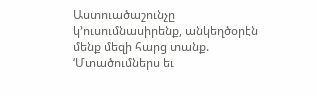Աստուածաշունչը կ’ուսումնասիրենք, անկեղծօրէն մենք մեզի հարց տանք. ‘Մտածումներս եւ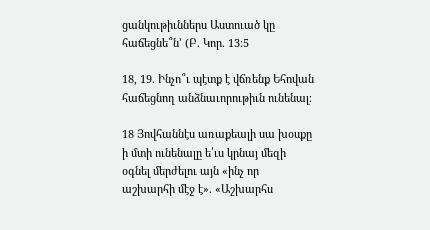ցանկութիւններս Աստուած կը հաճեցնե՞ն’ (Բ. Կոր. 13։5

18, 19. Ինչո՞ւ պէտք է վճռենք Եհովան հաճեցնող անձնաւորութիւն ունենալ։

18 Յովհաննէս առաքեալի սա խօսքը ի մտի ունենալը ե՛ւս կրնայ մեզի օգնել մերժելու այն «ինչ որ աշխարհի մէջ է». «Աշխարհս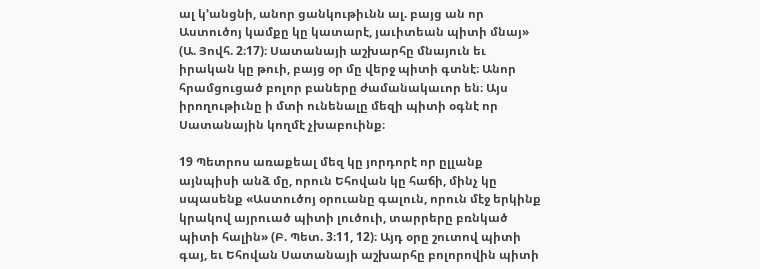ալ կ’անցնի, անոր ցանկութիւնն ալ. բայց ան որ Աստուծոյ կամքը կը կատարէ, յաւիտեան պիտի մնայ» (Ա. Յովհ. 2։17)։ Սատանայի աշխարհը մնայուն եւ իրական կը թուի, բայց օր մը վերջ պիտի գտնէ։ Անոր հրամցուցած բոլոր բաները ժամանակաւոր են։ Այս իրողութիւնը ի մտի ունենալը մեզի պիտի օգնէ որ Սատանային կողմէ չխաբուինք։

19 Պետրոս առաքեալ մեզ կը յորդորէ որ ըլլանք այնպիսի անձ մը, որուն Եհովան կը հաճի, մինչ կը սպասենք «Աստուծոյ օրուանը գալուն, որուն մէջ երկինք կրակով այրուած պիտի լուծուի, տարրերը բռնկած պիտի հալին» (Բ. Պետ. 3։11, 12)։ Այդ օրը շուտով պիտի գայ, եւ Եհովան Սատանայի աշխարհը բոլորովին պիտի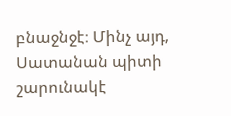բնաջնջէ։ Մինչ այդ, Սատանան պիտի շարունակէ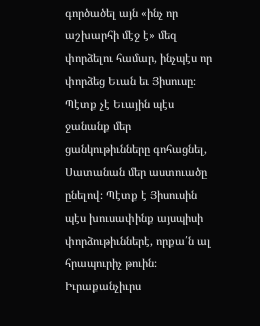գործածել այն «ինչ որ աշխարհի մէջ է» մեզ փորձելու համար, ինչպէս որ փորձեց Եւան եւ Յիսուսը։ Պէտք չէ Եւային պէս ջանանք մեր ցանկութիւնները գոհացնել, Սատանան մեր աստուածը ընելով։ Պէտք է Յիսուսին պէս խուսափինք այսպիսի փորձութիւններէ, որքա՛ն ալ հրապուրիչ թուին։ Իւրաքանչիւրս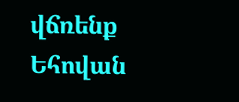վճռենք Եհովան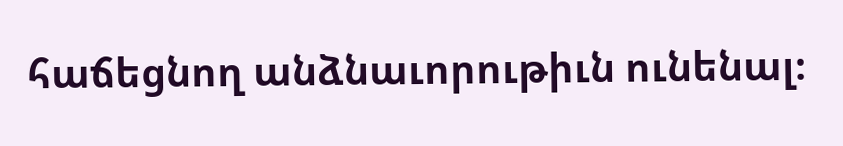հաճեցնող անձնաւորութիւն ունենալ։